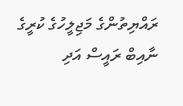ރައްޔިތުންގެ މަޖިލީހުގެ ކުރީގެ ނާއިބް ރައީސް އަދި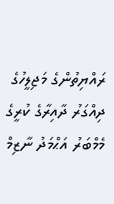ރައްޔިތުންގެ މަޖިލީހުގެ ދިއްގަރު ދާއިރާގެ ކުރީގެ މެމްބަރު އަޙްމަދު ނާޒިމް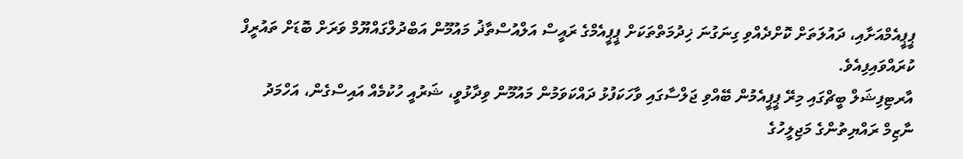ޕީޕީއެމްއަށާއި، ދައުލަތަށް ކޮށްދެއްވި ގިނަގުނަ ޚިދުމަތްތަކަށް ޕީޕީއެމްގެ ރައީސް އަލްއުސްތާޛު މައުމޫން އަބްދުލްގައްޔޫމް ވަރަށް ބޮޑަށް ތައުރީފް ކުރައްވައިފިއެވެ.
އާރޓިފިޝަލް ބީޗްގައި މިރޭ ޕީޕީއެމުން ބޭއްވި ޖަލްސާގައި ވާހަކަފުޅު ދައްކަވަމުން މައުމޫން ވިދާޅުވީ، ޝަރުއީ ހުކުމެއް އައިސްގެން، އަހްމަދު ނާޒިމް ރައްޔިތުންގެ މަޖިލީހުގެ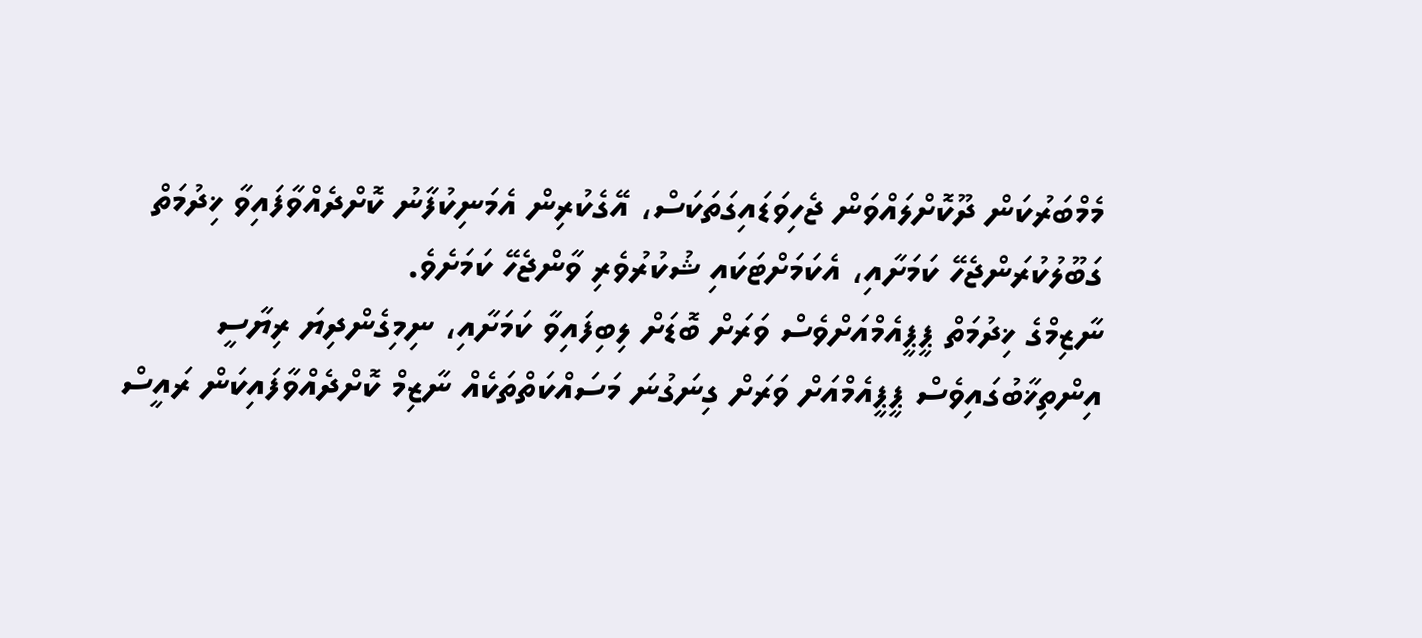މެމްބަރުކަން ދޫކޮށްލައްވަން ޖެހިވަޑައިގަތަކަސް، އޭގެކުރިން އެމަނިކުފާނު ކޮށްދެއްވާފައިވާ ޚިދުމަތް ގަބޫލުކުރަންޖެހޭ ކަމަށާއި، އެކަމަށްޓަކައި ޝުކުރުވެރި ވާންޖެހޭ ކަމަށެވެ.
ނާޒިމްގެ ޚިދުމަތް ޕީޕީއެމްއަށްވެސް ވަރަށް ބޮޑަށް ލިބިފައިވާ ކަމަށާއި، ނިމިގެންދިޔަ ރިޔާސީ އިންތިޚާބުގައިވެސް ޕީޕީއެމްއަށް ވަރަށް ގިނަގުނަ މަސައްކަތްތަކެއް ނާޒިމް ކޮށްދެއްވާފައިކަން ރައީސް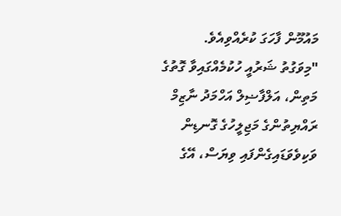މައުމޫން ފާހަގަ ކުރެއްވިއެވެ.
"މިވަގުތު ޝަރުއީ ހުކުމެއްގައިވާ ގޮތުގެ މަތިން، އަލްފާޟިލް އަހްމަދު ނާޒިމް ރައްޔިތުންގެ މަޖިލީހުގެ ގޮނޑިން ވަކިވެވަޑައިގެންފައި ވިޔަސް، އޭގެ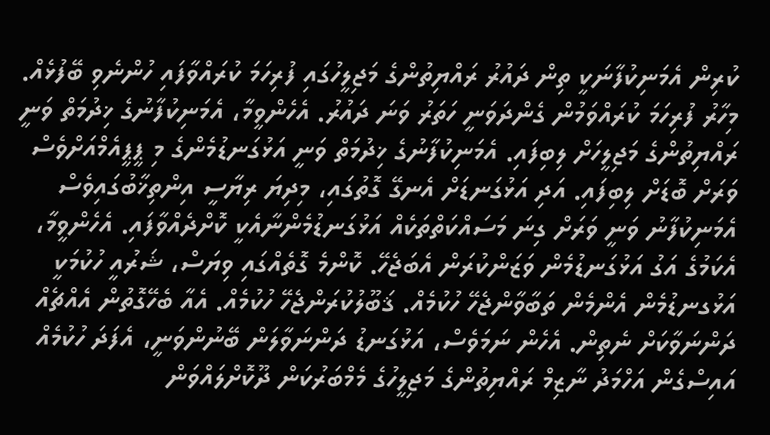ކުރިން އެމަނިކުފާނަކީ ތިން ދައުރު ރައްޔިތުންގެ މަޖިލީހުގައި ފުރިހަމަ ކުރައްވާފައި ހުންނެވި ބޭފުޅެއް. މިހާރު ފުރިހަމަ ކުރައްވަމުން ގެންދަވަނީ ހަތަރު ވަނަ ދައުރު. އެހެންވީމާ، އެމަނިކުފާނުގެ ޚިދުމަތް ވަނީ ރައްޔިތުންގެ މަޖިލީހަށް ލިބިފައި. އެމަނިކުފާނުގެ ޚިދުމަތް ވަނީ އަޅުގަނޑުމެންގެ މި ޕީޕީއެމްއަށްވެސް ވަރަށް ބޮޑަށް ލިބިފައި. އަދި އަޅުގަނޑަށް އެނގޭ ގޮތުގައި، މިދިޔަ ރިޔާސީ އިންތިޚާބުގައިވެސް އެމަނިކުފާނު ވަނީ ވަރަށް ގިނަ މަސައްކަތްތަކެއް އަޅުގަނޑުމެންނާއެކީ ކޮށްދެއްވާފައި. އެހެންވީމާ، އެކަމުގެ އަގު އަޅުގަނޑުމެން ވަޒަންކުރަން އެބަޖެހޭ. ކޮންމެ ގޮތެއްގައި ވިޔަސް، ޝަރުއީ ހުކުމަކީ އަޅުގނޑުމެން އެންމެން ތަބާވާންޖެހޭ ހުކުމެއް. ޤަބޫލުކުރަންޖެހޭ ހުކުމެއް. އެއާ ބެހޭގޮތުން އެއްޗެއް ދަންނަވާކަށް ނެތިން. އެހެން ނަމަވެސް، އަޅުގަނޑު ދަންނަވާލަން ބޭނުންވަނީ، އެފަދަ ހުކުމެއް އައިސްގެން އަހްމަދު ނާޒިމް ރައްޔިތުންގެ މަޖިލީހުގެ މެމްބަރުކަން ދޫކޮށްލައްވަން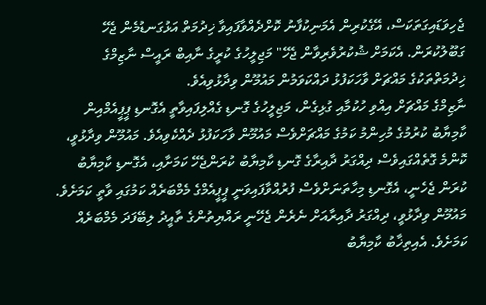ޖެހިވަޑައިގަތަކަސް، އޭގެކުރިން އެމަނިކުފާނު ކޮށްދެއްވާފައިވާ ޚިދުމަތް އަޅުގަނޑުމެން ޖެހޭ ގަބޫލުކުރަން. އެކަމަށް ޝުކުރުވެރިވާން ޖެހޭ" މަޖިލީހުގެ ކުރީގެ ނާއިބް ރައީސް ނާޒިމްގެ ޚިދުމަތްތަކުގެ މައްޗަށް ވާހަކަފުޅު ދައްކަވަމުން މައުމޫން ވިދާޅުވިއެވެ.
ނާޒިމްގެ މައްޗަށް އިއްވި ހުކުމާއި ގުޅިގެން، މަޖިލީހުގެ ގޮނޑި ގެއްލިފައިވާތީ އެގޮނޑި ޕީޕީއެމްއިން ކާމިޔާބު ކުރުމުގެ މުހިންމު ކަމުގެ މައްޗަށްވެސް މައުމޫން ވާހަކަފުޅު ދެއްކެވިއެވެ. މައުމޫން ވިދާޅުވީ، ކޮންމެ ގޮތެއްގައިވެސް ދިއްގަރު ދާއިރާގެ ގޮނޑި ކާމިޔާބު ކުރަންޖެހޭ ކަމަށާއި، އެގޮނޑި ކާމިޔާބު ކުރަން ޖެހެނީ، އެގޮނޑި މިހާތަނަށްވެސް ފުރުއްވާފައިވަނީ ޕީޕީއެމްގެ މެމްބަރެއް ކަމުގައި ވާތީ ކަމަށެވެ.
މައުމޫން ވިދާޅުވީ، ދިއްގަރު ދާއިރާއަށް ނެރެން ޖެހޭނީ ރައްޔިތުންގެ ތާއީދު ލިބޭފަދަ މެމްބަރެއް ކަމަށެވެ. އެއިތިޚާބު ކާމިޔާބު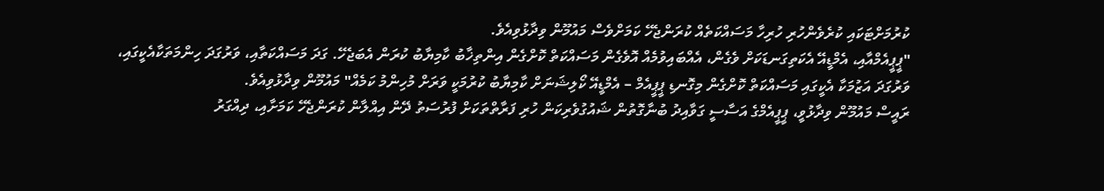ކުރުމަށްޓަކައި ކުރެވެންހުރި ހުރިހާ މަސައްކަތެއް ކުރަންޖެހޭ ކަމަށްވެސް މައުމޫން ވިދާޅުވިއެވެ.
"ޕީޕީއެމްއާއި، އެމްޑީއޭ އެކަތިގަނޑަކަށް ވެގެން، އެއްބައިވުމެއް އޮވެގެން މަސައްކަތް ކޮށްގެން އިންތިޚާބު ކާމިޔާބު ކުރަން އެބަޖެހޭ. ގަދަ މަސައްކަތާއި، ވަރުގަދަ ހިންމަތަކާއެކީގައި، ވަރުގަދަ އަޒުމަކާ އެކީގައި މަސައްކަތް ކޮށްގެން މިގޮނޑި ޕީޕީއެމް – އެމްޑީއޭ ކޯލިޝަނަށް ކާމިޔާބު ކުރުމަކީ ވަރަށް މުހިންމު ކަމެއް" މައުމޫން ވިދާޅުވިއެވެ.
ރައީސް މައުމޫން ވިދާޅުވީ، ޕީޕީއެމްގެ އަސާސީ ގަވާއިދު ބުނާގޮތުން ޝައުގުވެރިކަން ހުރި ފަރާތްތަކަށް ފުރުސަތު ދޭން އިއްލާން ކުރަންޖެހޭ ކަމަށާއި، ދިއްގަރު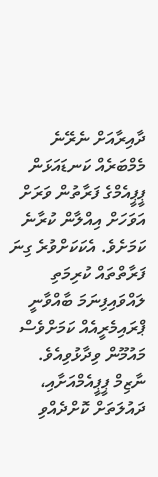ދާއިރާއަށް ނެރޭނެ މެމްބަރެއް ކަނޑައަޅަން ޕީޕީއެމްގެ ފަރާތުން ވަރަށް އަވަހަށް އިއްލާން ކުރާނެ ކަމަށެވެ. އެކަކަށްވުރެ ގިނަ ފަރާތްތައް ކުރިމަތި ލައްވައިފިނަމަ ބާއްވާނީ ޕްރައިމެރީއެއް ކަމަށްވެސް މައުމޫން ވިދާޅުވިއެވެ.
ނާޒިމް ޕީޕީއެމްއަށާއި، ދައުލަތަށް ކޮށްދެއްވި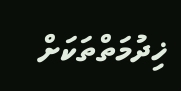ޚިދުމަތްތަކަށް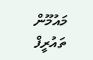މައުމޫން ތައުރީފް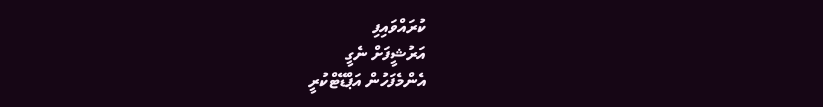ކުރައްވައިފި
އަރުޝީފަށް ނެގީ
އެންމެފަހުން އަޕްޑޭޓްކުރީ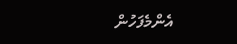އެންމެފަހުން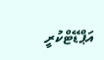އަޕްޑޭޓްކުރީ